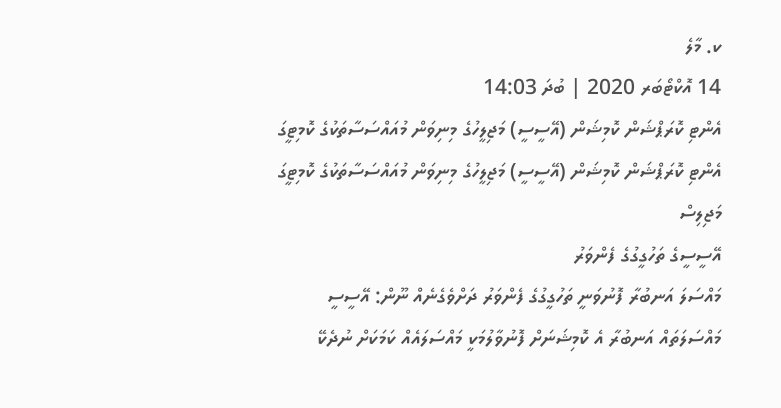ކ. މާލެ
14 އޮކްޓޯބަރ 2020 | ބުދަ 14:03
އެންޓި ކޮރަޕްޝަން ކޮމިޝަން (އޭސީސީ) މަޖިލީހުގެ މިނިވަން މުއައްސަސާތަކުގެ ކޮމިޓީގަ
އެންޓި ކޮރަޕްޝަން ކޮމިޝަން (އޭސީސީ) މަޖިލީހުގެ މިނިވަން މުއައްސަސާތަކުގެ ކޮމިޓީގަ
މަޖިލިސް
އޭސީސީގެ ތަހުގީގުގެ ފެންވަރު
މައްސަލަ އަނބުރާ ފޮނުވަނީ ތަހުގީގުގެ ފެންވަރު ދަށްވެގެނެއް ނޫން: އޭސީސީ
މައްސަލަތައް އަނބުރާ އެ ކޮމިޝަނަށް ފޮނުވާލުމަކީ މައްސަލައެއް ކަމަކަށް ނުދެކޭ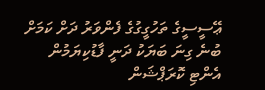ޢޭސީސީގެ ތަހުގީގުގެ ފެންވަރު ދަށް ކަމަށް ބުނެ ގިނަ ބަޔަކު ދަނީ ފާޑުކިޔަމުން
އެންޓި ކޮރަޕްޝަން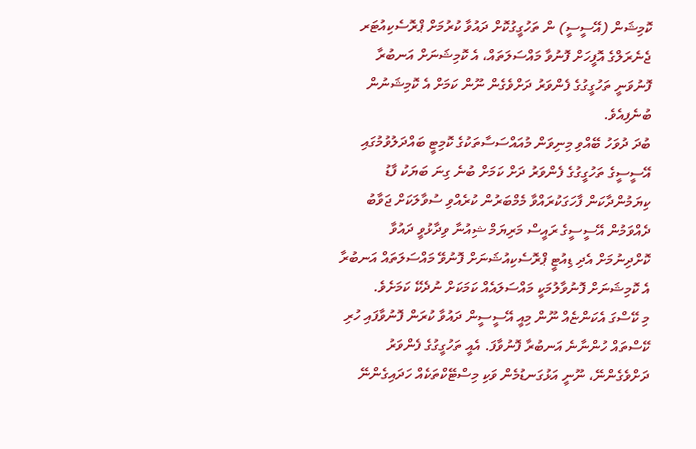ކޮމިޝަން (އޭސީސީ) ން ތަހުގީގުކޮށް ދައުވާ ކުރުމަށް ޕްރޮސެކިއުޓަރ ޖެނެރަލްގެ އޮފީހަށް ފޮނުވާ މައްސަލަތައް، އެ ކޮމިޝަނަށް އަނބުރާ ފޮނުވަނީ ތަހުގީގުގެ ފެންވަރު ދަށްވެގެން ނޫން ކަމަށް އެ ކޮމިޝަނުން ބުނެފިއެވެ.
ބުދަ ދުވަހު ބޭއްވި މިނިވަން މުއައްސަސާތަކުގެ ކޮމިޓީ ބައްދަލުވުމުގައި އޭސީސީގެ ތަހުގީގުގެ ފެންވަރު ދަށް ކަމަށް ބުނެ ގިނަ ބަޔަކު ފާޑު ކިޔަމުންދާކަން ފާހަގަކުރައްވާ މެމްބަރުން ކުރެއްވި ސުވާލަކަށް ޖަވާބު ދެއްވަމުން އޭސީސީގެ ރައީސް މަރިޔަމް ޝިއުނާ ވިދާޅުވީ ދައުވާ ކޮށްދިނުމަށް އެދި ޑިއުޓީ ޕްރޮސެކިއުޝަނަށް ފޮނުވޭ މައްސަލަތައް އަނބުރާ އެ ކޮމިޝަނަށް ފޮނުވާލުމަކީ މައްސަލައެއް ކަމަކަށް ނުދެކޭ ކަމަށެވެ.
މި ކޭސްގަ އެކަންޏެއް ނޫން މިއީ އޭސީސީން ދައުވާ ކުރަން ފޮނުވާފައި ހުރި ކޭސްތައް ހުންނާނެ އަނބުރާ ފޮނުވާފަ. އެއީ ތަހުގީގުގެ ފެންވަރު ދަށްވެގެންނޭ، ނޫނީ އަޅުގަނޑުމެން ވަކި މިސްޓޭކްތަކެއް ހަދައިގެންނޭ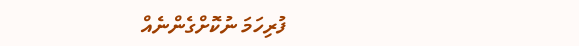ފުރިހަމަ ނުކޮށްގެންނެއް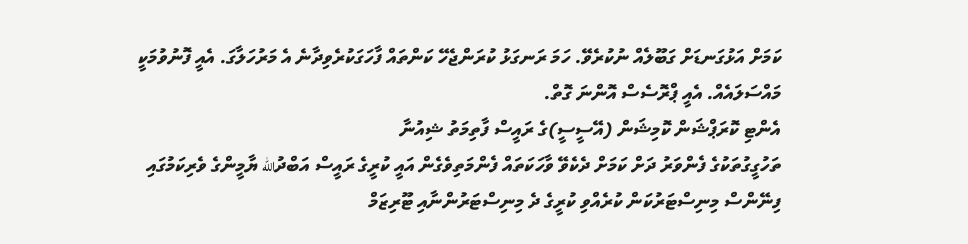ކަމަށް އަޅުގަނޑަށް ގަބޫލެއް ނުކުރެވޭ. ހަމަ ރަނގަޅު ކުރަންޖެހޭ ކަންތައް ފާހަގަކުރެވިދާނެ އެ މަރުހަލާގަ. އެއީ ފޮނުވުމަކީ މައްސަލައެއް. އެއީ ޕްރޮސެސް އޮންނަ ގޮތް.
އެންޓި ކޮރަޕްޝަން ކޮމިޝަން (އޭސީސީ)ގެ ރައީސް ފާތިމަތު ޝިއުނާ
ތަހުގީގުތަކުގެ ފެންވަރު ދަށް ކަމަށް ދެކެވޭ ވާހަކަތައް ފެންމަތިވެގެން އައީ ކުރީގެ ރައީސް އަބްދުالله ޔާމީންގެ ވެރިކަމުގައި ފިނޭންސް މިނިސްޓަރުކަން ކުރެއްވި ކުރީގެ ދެ މިނިސްޓަރުންނާއި ޓޫރިޒަމް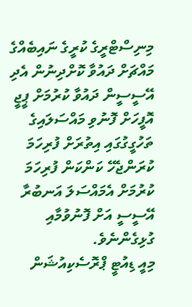މިނިސްޓްރީގެ ކުރީގެ ނައިބެއްގެ މައްޗަށް ދައުވާ ކޮށްދިނުން އެދި އޭސީސީން ދައުވާ ކުރުމަށް ޕީޖީ އޮފީހަށް ފޮނުވި މައްސަލައިގެ ތަހުގީގުގައި އިތުރަށް ފުރިހަމަ ކުރަންޖެހޭ ކަންކަން ފުރިހަމަ ކުރުމަށް އެމައްސަލަ އަނބުރާ އޭސީސީ އަށް ފޮނުވުމާއި ގުޅިގެންނެވެ.
މިއީ ޑިއުޓީ ޕްރޮސެކިއުޝަން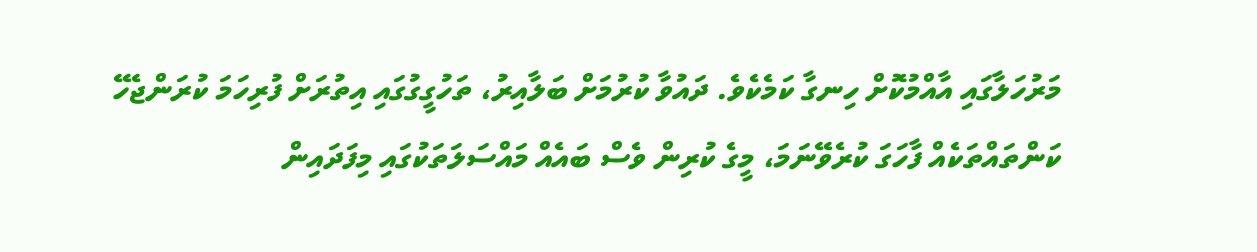މަރުހަލާގައި އާއްމުކޮށް ހިނގާ ކަމެކެވެ. ދައުވާ ކުރުމަށް ބަލާއިރު، ތަހުގީގުގައި އިތުރަށް ފުރިހަމަ ކުރަންޖެހޭ ކަންތައްތަކެއް ފާހަގަ ކުރެވޭނަމަ، މީގެ ކުރިން ވެސް ބައެއް މައްސަލަތަކުގައި މިފަދައިން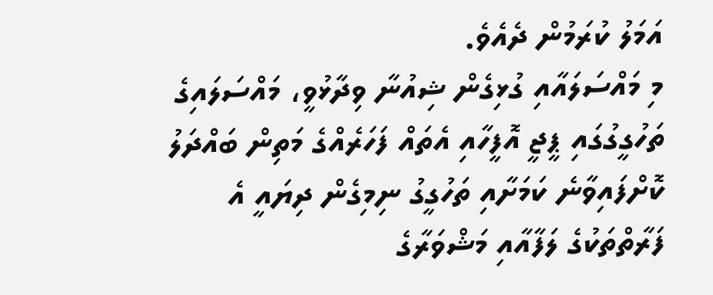އަމަލު ކުރަމުން ދެއެވެ.
މި މައްސަލައާއި ގުޅިގެން ޝިއުނާ ވިދާޅުވީ، މައްސަލައިގެ ތަހުގީގުގައި ޕީޖީ އޮފީހާއި އެތައް ފަހަރެއްގެ މަތިން ބައްދަލު ކޮށްފައިވާނެ ކަމަށާއި ތަހުގީގު ނިމިގެން ދިޔައީ އެ ފަރާތްތަކުގެ ލަފާއާއި މަޝްވަރާގެ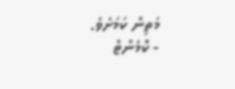މަތިން ކަމަށެވެ.
- ކޮމެންޓް